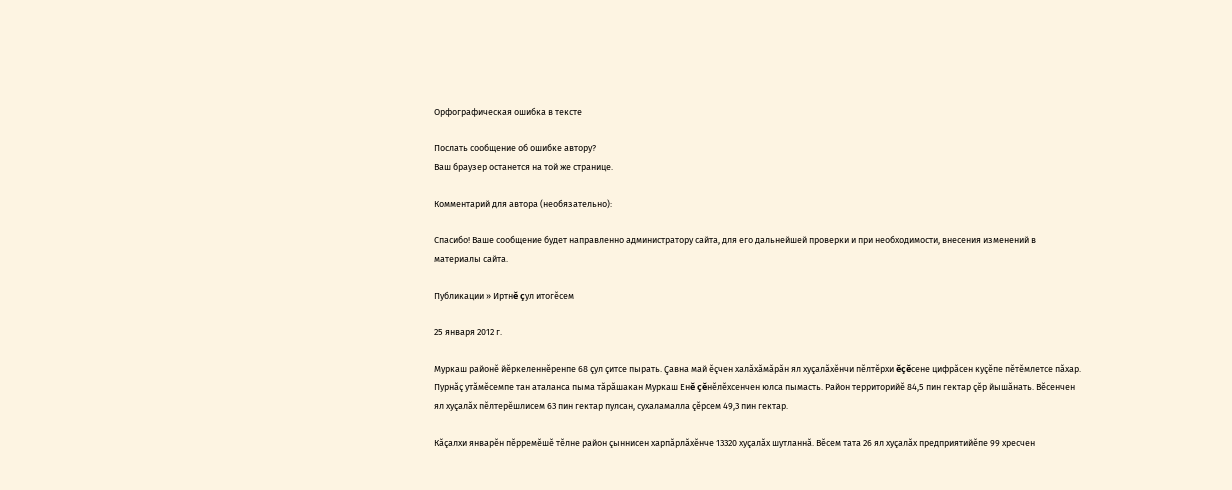Орфографическая ошибка в тексте

Послать сообщение об ошибке автору?
Ваш браузер останется на той же странице.

Комментарий для автора (необязательно):

Спасибо! Ваше сообщение будет направленно администратору сайта, для его дальнейшей проверки и при необходимости, внесения изменений в материалы сайта.

Публикации » Иртнĕ çул итогĕсем

25 января 2012 г.

Муркаш районĕ йĕркеленнĕренпе 68 çул çитсе пырать. Çавна май ĕçчен халăхăмăрăн ял хуçалăхĕнчи пĕлтĕрхи ĕçĕсене цифрăсен куçĕпе пĕтĕмлетсе пăхар. Пурнăç утăмĕсемпе тан аталанса пыма тăрăшакан Муркаш Енĕ çĕнĕлĕхсенчен юлса пымасть. Район территорийĕ 84,5 пин гектар çĕр йышăнать. Вĕсенчен ял хуçалăх пĕлтерĕшлисем 63 пин гектар пулсан, сухаламалла çĕрсем 49,3 пин гектар.

Кăçалхи январĕн пĕрремĕшĕ тĕлне район çыннисен харпăрлăхĕнче 13320 хуçалăх шутланнă. Вĕсем тата 26 ял хуçалăх предприятийĕпе 99 хресчен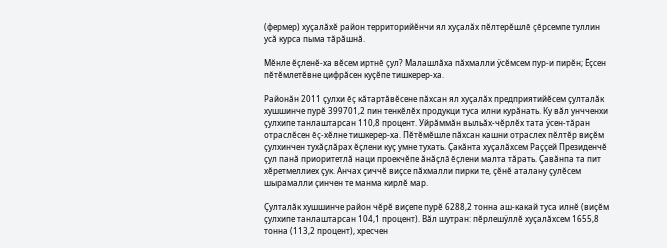(фермер) хуçалăхĕ район территорийĕнчи ял хуçалăх пĕлтерĕшлĕ çĕрсемпе туллин усă курса пыма тăрăшнă.

Мĕнле ĕçленĕ-ха вĕсем иртнĕ çул? Малашлăха пăхмалли ÿсĕмсем пур-и пирĕн; Ĕçсен пĕтĕмлетĕвне цифрăсен куçĕпе тишкерер-ха.

Районăн 2011 çулхи ĕç кăтартăвĕсене пăхсан ял хуçалăх предприятийĕсем çулталăк хушшинче пурĕ 399701,2 пин тенкĕлĕх продукци туса илни курăнать. Ку вăл унчченхи çулхипе танлаштарсан 110,8 процент. Уйрăммăн выльăх-чĕрлĕх тата ÿсен-тăран отраслĕсен ĕç-хĕлне тишкерер-ха. Пĕтĕмĕшле пăхсан кашни отраслех пĕлтĕр виçĕм çулхинчен тухăçлăрах ĕçлени куç умне тухать. Çакăнта хуçалăхсем Раççей Президенчĕ çул панă приоритетлă наци проекчĕпе ăнăçлă ĕçлени малта тăрать. Çавăнпа та пит хĕретмеллиех çук. Анчах çиччĕ виçсе пăхмалли пирки те, çĕнĕ аталану çулĕсем шырамалли çинчен те манма кирлĕ мар.

Çулталăк хушшинче район чĕрĕ виçепе пурĕ 6288,2 тонна аш-какай туса илнĕ (виçĕм çулхипе танлаштарсан 104,1 процент). Вăл шутран: пĕрлешÿллĕ хуçалăхсем 1655,8 тонна (113,2 процент), хресчен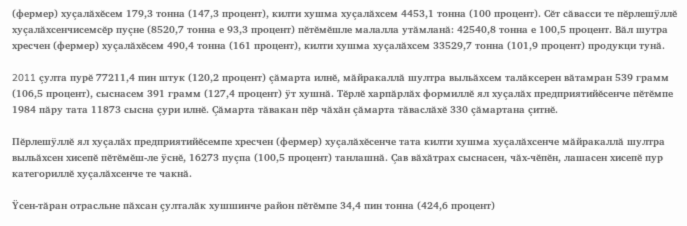(фермер) хуçалăхĕсем 179,3 тонна (147,3 процент), килти хушма хуçалăхсем 4453,1 тонна (100 процент). Сĕт сăвасси те пĕрлешÿллĕ хуçалăхсенчисемсĕр пуçне (8520,7 тонна е 93,3 процент) пĕтĕмĕшле малалла утăмланă: 42540,8 тонна е 100,5 процент. Вăл шутра хресчен (фермер) хуçалăхĕсем 490,4 тонна (161 процент), килти хушма хуçалăхсем 33529,7 тонна (101,9 процент) продукци тунă.

2011 çулта пурĕ 77211,4 пин штук (120,2 процент) çăмарта илнĕ, мăйракаллă шултра выльăхсем талăксерен вăтамран 539 грамм (106,5 процент), сыснасем 391 грамм (127,4 процент) ÿт хушнă. Тĕрлĕ харпăрлăх формиллĕ ял хуçалăх предприятийĕсенче пĕтĕмпе 1984 пăру тата 11873 сысна çури илнĕ. Çăмарта тăвакан пĕр чăхăн çăмарта тăваслăхĕ 330 çăмартана çитнĕ.

Пĕрлешÿллĕ ял хуçалăх предприятийĕсемпе хресчен (фермер) хуçалăхĕсенче тата килти хушма хуçалăхсенче мăйракаллă шултра выльăхсен хисепĕ пĕтĕмĕш-ле ÿснĕ, 16273 пуçпа (100,5 процент) танлашнă. Çав вăхăтрах сыснасен, чăх-чĕпĕн, лашасен хисепĕ пур категориллĕ хуçалăхсенче те чакнă.

Ÿсен-тăран отрасльне пăхсан çулталăк хушшинче район пĕтĕмпе 34,4 пин тонна (424,6 процент)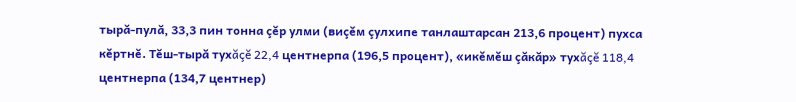тырă-пулă, 33,3 пин тонна çĕр улми (виçĕм çулхипе танлаштарсан 213,6 процент) пухса кĕртнĕ. Тĕш-тырă тухăçĕ 22,4 центнерпа (196,5 процент), «икĕмĕш çăкăр» тухăçĕ 118,4 центнерпа (134,7 центнер)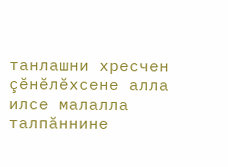танлашни хресчен çĕнĕлĕхсене алла илсе малалла талпăннине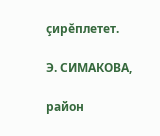çирĕплетет.

Э. СИМАКОВА,

район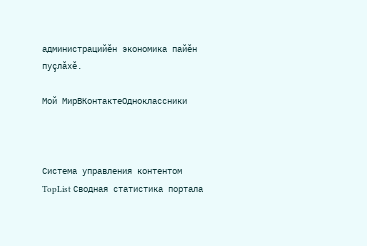администрацийĕн экономика пайĕн пуçлăхĕ.

Мой МирВКонтактеОдноклассники



Система управления контентом
TopList Сводная статистика портала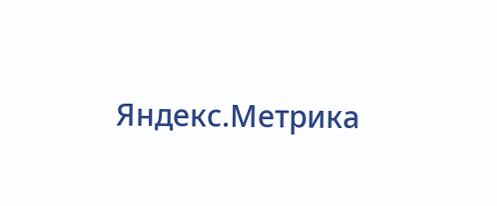Яндекс.Метрика